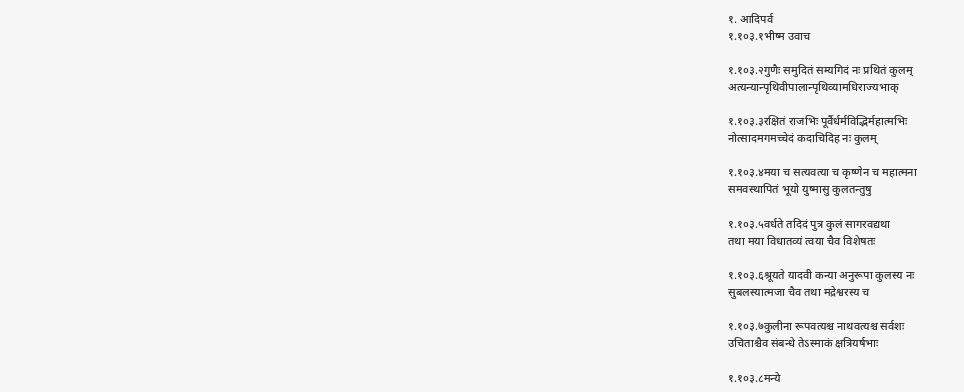१. आदिपर्व
१.१०३.१भीष्म उवाच

१.१०३.२गुणैः समुदितं सम्यगिदं नः प्रथितं कुलम्
अत्यन्यान्पृथिवीपालान्पृथिव्यामधिराज्यभाक्

१.१०३.३रक्षितं राजभिः पूर्वैर्धर्मविद्भिर्महात्मभिः
नोत्सादमगमच्चेदं कदाचिदिह नः कुलम्

१.१०३.४मया च सत्यवत्या च कृष्णेन च महात्मना
समवस्थापितं भूयो युष्मासु कुलतन्तुषु

१.१०३.५वर्धते तदिदं पुत्र कुलं सागरवद्यथा
तथा मया विधातव्यं त्वया चैव विशेषतः

१.१०३.६श्रूयते यादवी कन्या अनुरूपा कुलस्य नः
सुबलस्यात्मजा चैव तथा मद्रेश्वरस्य च

१.१०३.७कुलीना रूपवत्यश्च नाथवत्यश्च सर्वशः
उचिताश्चैव संबन्धे तेऽस्माकं क्षत्रियर्षभाः

१.१०३.८मन्ये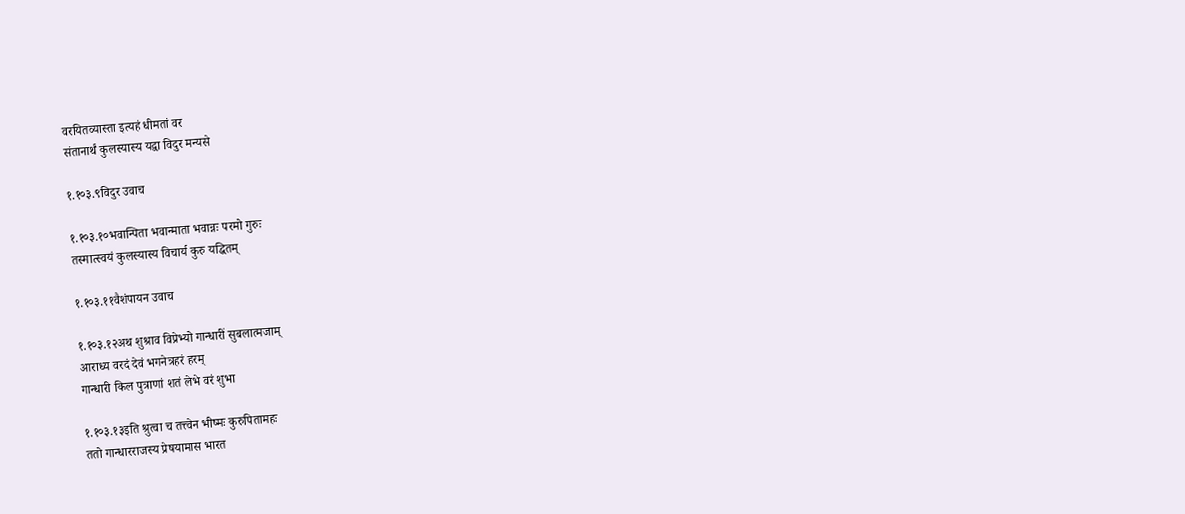वरयितव्यास्ता इत्यहं धीमतां वर
संतानार्थं कुलस्यास्य यद्वा विदुर मन्यसे

१.१०३.९विदुर उवाच

१.१०३.१०भवान्पिता भवान्माता भवान्नः परमो गुरुः
तस्मात्स्वयं कुलस्यास्य विचार्य कुरु यद्धितम्

१.१०३.११वैशंपायन उवाच

१.१०३.१२अथ शुश्राव विप्रेभ्यो गान्धारीं सुबलात्मजाम्
आराध्य वरदं देवं भगनेत्रहरं हरम्
गान्धारी किल पुत्राणां शतं लेभे वरं शुभा

१.१०३.१३इति श्रुत्वा च तत्त्वेन भीष्मः कुरुपितामहः
ततो गान्धारराजस्य प्रेषयामास भारत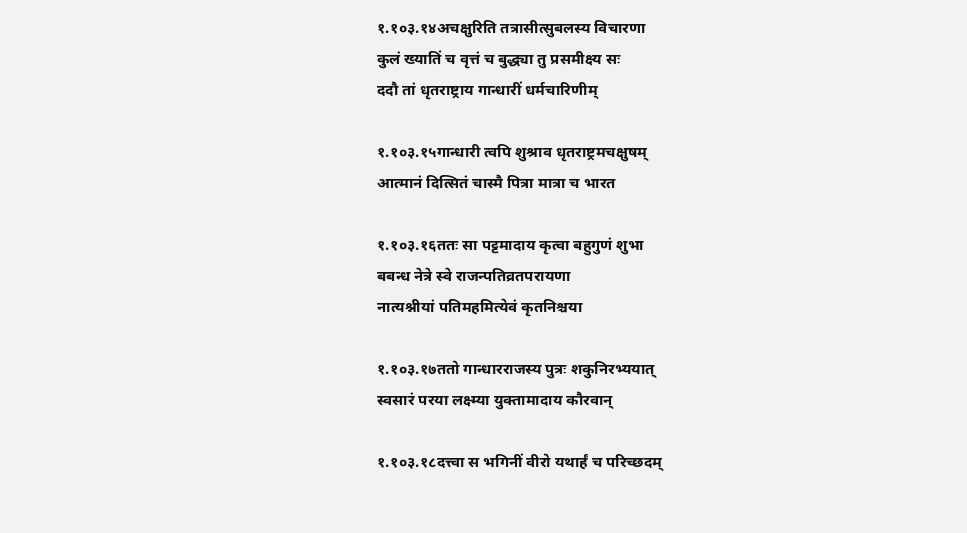१.१०३.१४अचक्षुरिति तत्रासीत्सुबलस्य विचारणा
कुलं ख्यातिं च वृत्तं च बुद्ध्या तु प्रसमीक्ष्य सः
ददौ तां धृतराष्ट्राय गान्धारीं धर्मचारिणीम्

१.१०३.१५गान्धारी त्वपि शुश्राव धृतराष्ट्रमचक्षुषम्
आत्मानं दित्सितं चास्मै पित्रा मात्रा च भारत

१.१०३.१६ततः सा पट्टमादाय कृत्वा बहुगुणं शुभा
बबन्ध नेत्रे स्वे राजन्पतिव्रतपरायणा
नात्यश्नीयां पतिमहमित्येवं कृतनिश्चया

१.१०३.१७ततो गान्धारराजस्य पुत्रः शकुनिरभ्ययात्
स्वसारं परया लक्ष्म्या युक्तामादाय कौरवान्

१.१०३.१८दत्त्वा स भगिनीं वीरो यथार्हं च परिच्छदम्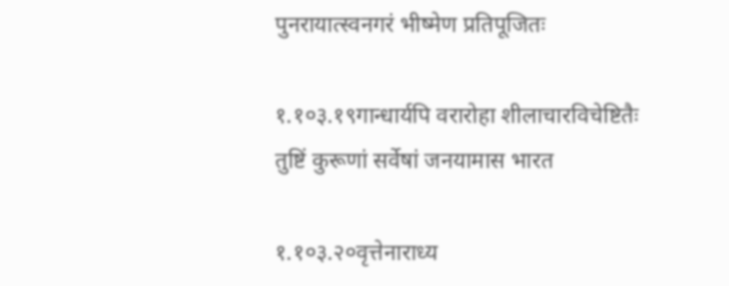पुनरायात्स्वनगरं भीष्मेण प्रतिपूजितः

१.१०३.१९गान्धार्यपि वरारोहा शीलाचारविचेष्टितैः
तुष्टिं कुरूणां सर्वेषां जनयामास भारत

१.१०३.२०वृत्तेनाराध्य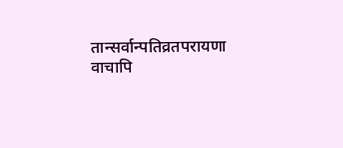तान्सर्वान्पतिव्रतपरायणा
वाचापि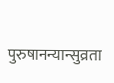पुरुषानन्यान्सुव्रता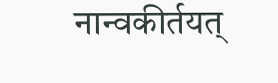नान्वकीर्तयत्